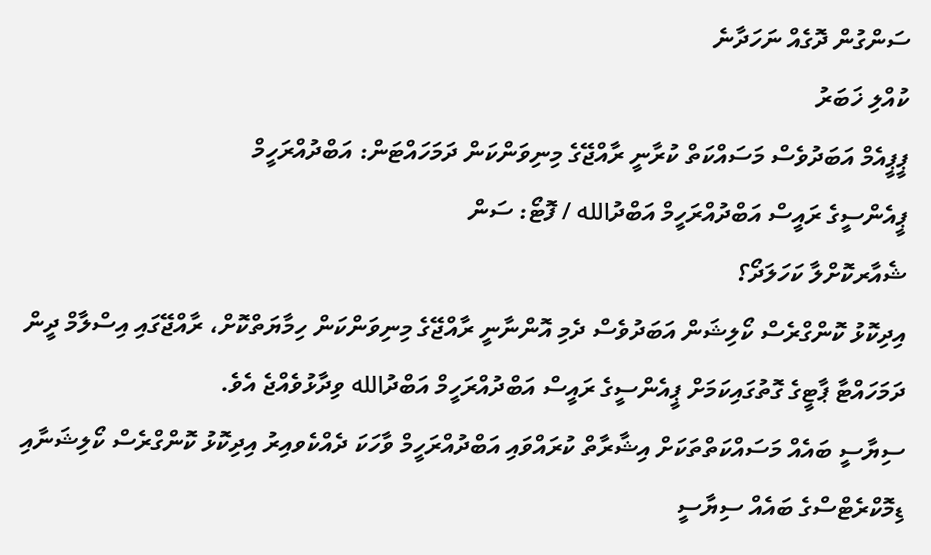ސަންގުން ދޮގެއް ނަހަދާނެ
ކުއްލި ޚަބަރު
ޕީޕީއެމް އަބަދުވެސް މަސައްކަތް ކުރާނީ ރާއްޖޭގެ މިނިވަންކަން ދަމަހައްޓަން: އަބްދުއްރަހީމް
ޕީއެންސީގެ ރައީސް އަބްދުއްރަހީމް އަބްދުالله / ފޮޓޯ: ސަން
ޝެއާރކޮށްލާ ކަހަލަދޯ؟
އިދިކޮޅު ކޮންގްރެސް ކޯލިޝަން އަބަދުވެސް ދެމި އޮންނާނީ ރާއްޖޭގެ މިނިވަންކަން ހިމާޔަތްކޮށް، ރާއްޖޭގައި އިސްލާމް ދީން ދަމަހައްޓާ ޕާޓީގެ ގޮތުގައިކަމަށް ޕީއެންސީގެ ރައީސް އަބްދުއްރަހީމް އަބްދުالله ވިދާޅުވެއްޖެ އެވެ.
ސިޔާސީ ބައެއް މަސައްކަތްތަކަށް އިޝާރާތް ކުރައްވައި އަބްދުއްރަހީމް ވާހަކަ ދެއްކެވއިރު އިދިކޮޅު ކޮންގްރެސް ކޯލިޝަނާއި ޑިމޮކްރެޓްސްގެ ބައެއް ސިޔާސީ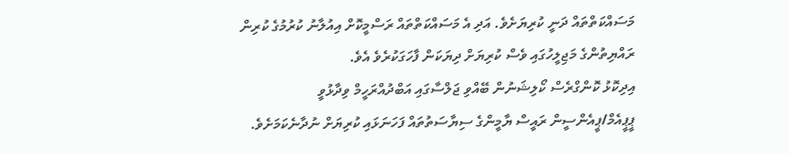މަސައްކަތްތައް ދަނީ ކުރިޔަށެވެ. އަދި އެ މަސައްކަތްތައް ރަސްމީކޮށް އިއުލާނު ކުރުމުގެ ކުރިން ރައްޔިތުންގެ މަޖިލީހުގައި ވެސް ކުރިޔަށް ދިޔަކަން ފާހަގަކުރެވެ އެވެ.
އިދިކޮޅު ކޮންގްރެސް ކޯލިޝަނުން ބޭއްވި ޖަލްސާގައި އަބްދުއްރަހީމް ވިދާޅުވީ ޕީޕީއެމް/ޕީއެންސީން ރައީސް ޔާމީންގެ ސިޔާސަތުތައް ފަހަނަޅައި ކުރިޔަށް ނުދާނެކަމަށެވެ.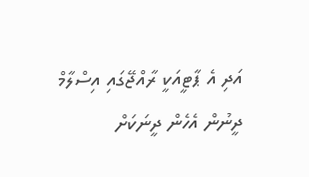އަދި އެ ޕާޓީއަކީ ރާއްޖޭގައި އިސްލާމް ދީނުން އެހެން ދީނަކަށް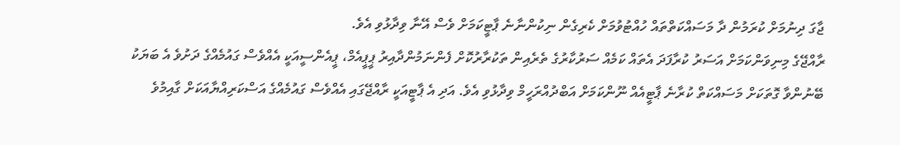ޖާގަ ދިނުމަށް ކުރަމުން ދާ މަސައްކަތްތައް ހުއްޓުވުމަށް ކެރިގެން ނިކުންނާނެ ޕާޓީކަމަށް ވެސް އޭނާ ވިދާޅުވި އެވެ.
ރާއްޖޭގެ މިނިވަންކަމަށް އަސަރު ކުރާފަދަ އެތައް ކަމެއް ސަރުކާރުގެ ތެރެއިން ތަކުރާރުކޮށް ފެންނަމުންދާއިރު ޕީޕީއެމް، ޕީއެންސީއަކީ އެއްވެސް ގައުމެއްގެ ދަށުވެ އެ ބަޔަކު ބޭނުންވާ ގޮތަކަށް މަސައްކަތް ކުރާނެ ޕާޓީއެއް ނޫންކަމަށް އަބްދުއްރަހީމް ވިދާޅުވި އެވެ. އަދި އެ ޕާޓީއަކީ ރާއްޖޭގައި އެއްވެސް ގައުމެއްގެ އަސްކަރިއްޔާއަކަށް ގާއިމުވެ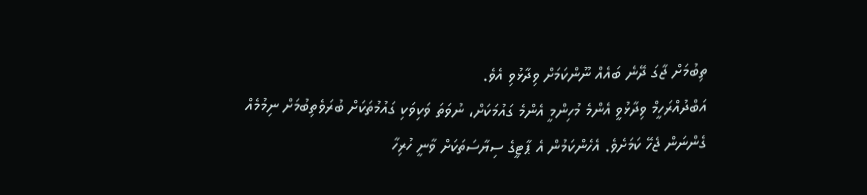ތިބުމަށް ޖާގަ ދޭނެ ބައެއް ނޫންކަމަށް ވިދާޅުވި އެވެ.
އަބްދުއްރަހީމް ވިދާޅުވީ އެންމެ މުހިންމީ އެންމެ ގައުމަކަށް، ނުވަތަ ވަކިވަކި ގައުމުތަކަށް ބުރަވެތިބުމަށް ނިމުމެއް ގެންނަން ޖެހޭ ކަމަށެވެ. އެހެންކަމުން އެ ޕާޓީގެ ސިޔާސަތަކަށް ވާނީ ހުރިހާ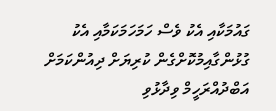ގައުމަކާއި އެކު ވެސް ހަމަހަމަކަމާއި އެކު ގުޅުންގާއިމުކޮށްގެން ކުރިޔަށް ދިއުންކަމަށް އަބްދުއްރަހީމް ވިދާޅުވި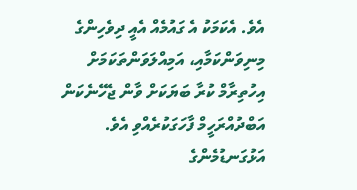އެވެ. އެކަމަކު އެ ގައުމެއް އެއީ ދިވެހިންގެ މިނިވަންކަމާއި، އަމިއްލަވަންތަކަމަށް އިހުތިރާމް ކުރާ ބަޔަކަށް ވާން ޖެހޭނެކަން އަބްދުއްރަހީމް ފާހަގަކުރެއްވި އެވެ.
އަޅުގަނޑުމެންގެ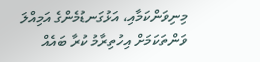މިނިވަންކަމާއި، އަޅުގަނޑުމެންގެ އަމިއްލަ ވަންތަކަމަށް އިހުތިރާމު ކުރާ ބައެއް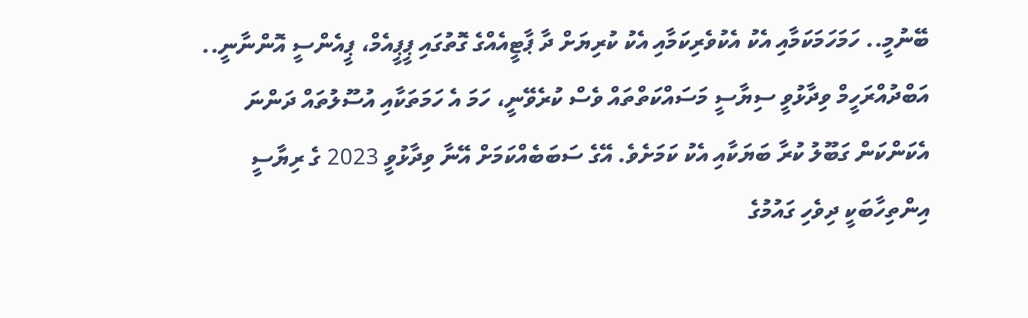ބޭނުމީ.. ހަމަހަމަކަމާއި އެކު އެކުވެރިކަމާއި އެކު ކުރިޔަށް ދާ ޕާޓީއެއްގެ ގޮތުގައި ޕީޕީއެމް، ޕީއެންސީ އޮންނާނީ..
އަބްދުއްރަހީމް ވިދާޅުވީ ސިޔާސީ މަސައްކަތްތައް ވެސް ކުރެވޭނީ، ހަމަ އެ ހަމަތަކާއި އުސޫލުތައް ދަންނަ އެކަންކަން ގަބޫލު ކުރާ ބަޔަކާއި އެކު ކަމަށެވެ. އޭގެ ސަބަބެއްކަމަށް އޭނާ ވިދާޅުވީ 2023 ގެ ރިޔާސީ އިންތިހާބަކީ ދިވެހި ގައުމުގެ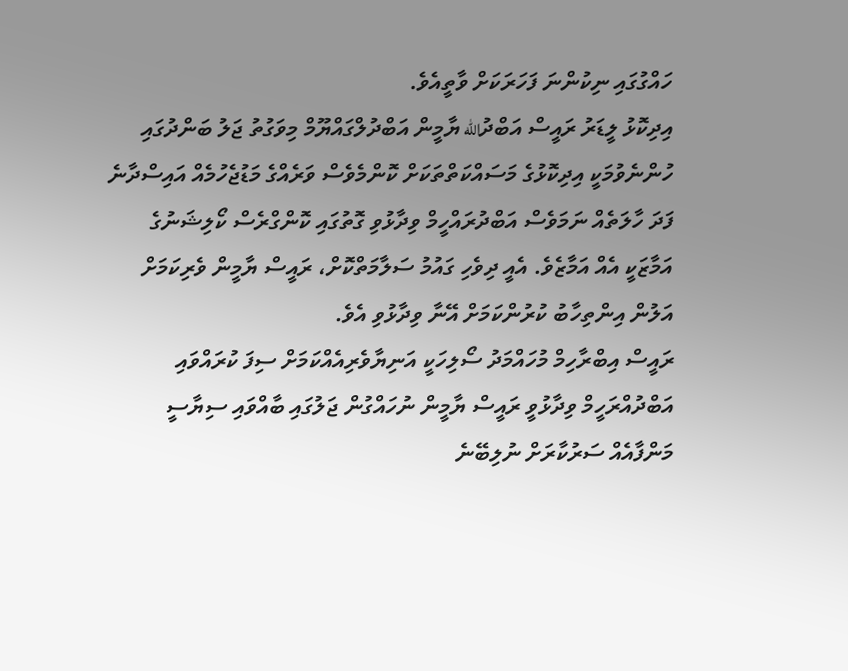ހައްގުގައި ނިކުންނަ ފަހަރަކަށް ވާތީއެވެ.
އިދިކޮޅު ލީޑަރު ރައީސް އަބްދުالله ޔާމީން އަބްދުލްގައްޔޫމް މިވަގުތު ޖަލު ބަންދުގައި ހުންނެވުމަކީ އިދިކޮޅުގެ މަސައްކަތްތަކަށް ކޮންމެވެސް ވަރެއްގެ މަޑުޖެހުމެއް އައިސްދާނެ ފަދަ ހާލަތެއް ނަމަވެސް އަބްދުރައްހީމް ވިދާޅުވި ގޮތުގައި ކޮންގްރެސް ކޯލިޝަނުގެ އަމާޒަކީ އެއް އަމާޒެވެ. އެއީ ދިވެހި ގައުމު ސަލާމަތްކޮށް، ރައީސް ޔާމީން ވެރިކަމަށް އަލުން އިންތިހާބު ކުރުންކަމަށް އޭނާ ވިދާޅުވި އެވެ.
ރައީސް އިބްރާހިމް މުހައްމަދު ސޯލިހަކީ އަނިޔާވެރިއެއްކަމަށް ސިފަ ކުރައްވައި އަބްދުއްރަހީމް ވިދާޅުވީ ރައީސް ޔާމީން ނުހައްގުން ޖަލުގައި ބާއްވައި ސިޔާސީ މަންފާއެއް ސަރުކާރަށް ނުލިބޭނެ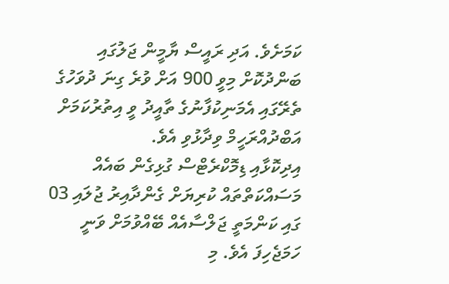ކަމަށެވެ. އަދި ރައީސް ޔާމީން ޖަލުގައި ބަންދުކޮށް މިވީ 900 އަށް ވުރެ ގިނަ ދުވަހުގެ ތެރޭގައި އެމަނިކުފާނުގެ ތާއީދު ވީ އިތުރުކަމަށް އަބްދުއްރަހީމް ވިދާޅުވި އެވެ.
އިދިކޮޅާއި ޑިމޮކްރެޓްސް ގުޅިގެން ބައެއް މަސައްކަތްތައް ކުރިޔަށް ގެންދާއިރު ޖުލައި 03 ގައި ކަންމަތީ ޖަލްސާއެއް ބޭއްވުމަށް ވަނީ ހަމަޖެހިފަ އެވެ. މި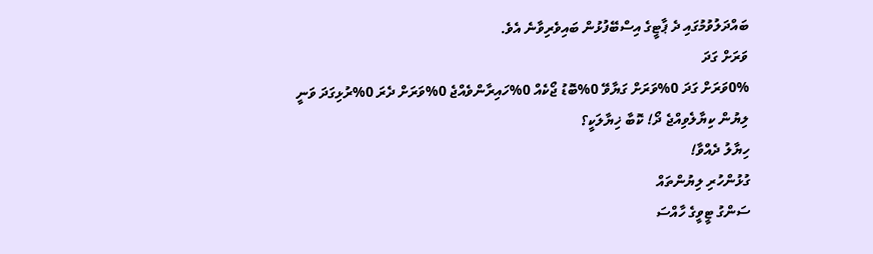ބައްދަލުވުމުގައި ދެ ޕާޓީގެ އިސްބޭފުޅުން ބައިވެރިވާނެ އެވެ.
ވަރަށް ގަދަ
0%ވަރަށް ގަދަ 0%ވަރަށް ގަޔާވޭ 0%ބޮޑު ޖޯކެއް 0%ހައިރާންވެއްޖެ 0%ވަރަށް ދެރަ 0%ރުޅިގަދަ ވަނީ
ލިޔުން ކިޔާލެވިއްޖެ ދޯ! ކޮބާ ޚިޔާލަކީ؟
ހިޔާލު ދެއްވާ!
ގުޅުންހުރި ލިޔުންތައް
ސަންގު ޓީވީގެ ހާއްސަ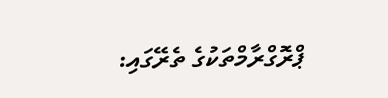ޕްރޮގްރާމްތަކުގެ ތެރޭގައި: